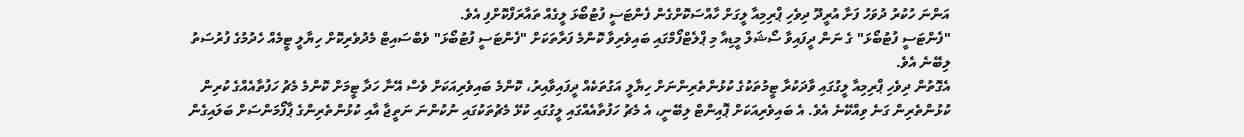އަންނަ ހުކުރު ދުވަހު ފަށާ އުރީދޫ ދިވެހި ޕްރިމިއާ ލީގަށް ހާއްސަކޮށްގެން ފެންޓަސީ ފުޓުބޯޅަ ލީގެއް ތައާރަފްކޮށްފި އެވެ.
"ފެންޓަސީ ފުޓުބޯޅަ" ގެ ނަން ދީފައިވާ ސޯޝަލް މީޑިއާ މި ޕްލެޓްފޯމްގައި ބައިވެރިވާ ކޮންމެ ފަރާތަކަށް "ފެންޓަސީ ފުޓުބޯޅަ" ވެބްސައިޓް މެދުވެރިކޮށް ހިޔާލީ ޓީމެއް ހެދުމުގެ ފުރުސަތު ލިބޭނެ އެވެ.
އެގޮތުން ދިވެހި ޕްރިމިއާ ލީގުގައި ވާދަކުރާ ޓީމުތަކުގެ ކުޅުންތެރިންނަށް ހިޔާލީ އަގުތަކެއް ދީފައިވާއިރު، ކޮންމެ ބައިވެރިއަކަށް ވެސް އޭނާ ހަދާ ޓީމަށް ކޮންމެ މެޗު ހަފުތާއެއްގެ ކުރިން ކުޅުންތެރިން ގަނެ ވިއްކޭނެ އެވެ. އެ ބައިވެރިއަކަށް ޕޮއިންޓް ލިބޭނީ، އެ މެޗު ހަފުތާއެއްގައި ލީގުގައި ކުޅޭ މެޗުތަކުގައި ނުކުންނަ ނަތީޖާ އާއި ކުޅުންތެރިންގެ ޕާފޯމަންސަށް ބަލައިގެން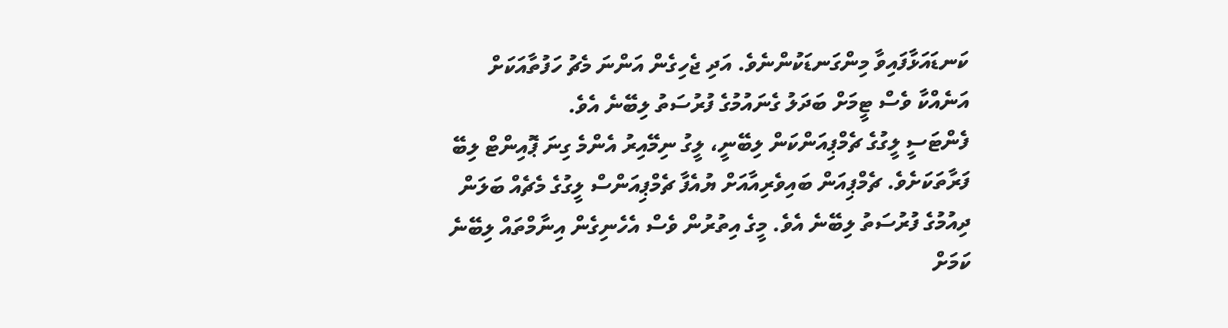ކަނޑައަޅާފައިވާ މިންގަނޑަކުންނެވެ. އަދި ޖެހިގެން އަންނަ މެޗު ހަފުތާއަކަށް އަނެއްކާ ވެސް ޓީމަށް ބަދަލު ގެނައުމުގެ ފުރުސަތު ލިބޭނެ އެވެ.
ފެންޓަސީ ލީގުގެ ޗެމްޕިއަންކަން ލިބޭނީ، ލީގު ނިމޭއިރު އެންމެ ގިނަ ޕޮއިންޓް ލިބޭ ފަރާތަކަށެވެ. ޗެމްޕިއަން ބައިވެރިއާއަށް ޔުއެފާ ޗެމްޕިއަންސް ލީގުގެ މެޗެއް ބަލަން ދިއުމުގެ ފުރުސަތު ލިބޭނެ އެވެ. މީގެ އިތުރުން ވެސް އެހެނިގެން އިނާމްތައް ލިބޭނެ ކަމަށް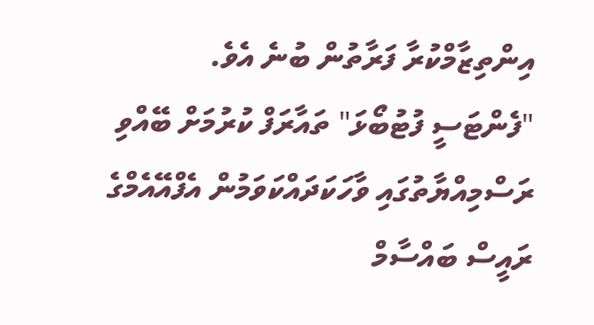އިންތިޒާމްކުރާ ފަރާތުން ބުނެ އެވެ.
"ފެންޓަސީ ފުޓުބޯޅަ" ތައާރަފް ކުރުމަށް ބޭއްވި ރަސްމިއްޔާތުގައި ވާހަކަދައްކަވަމުން އެފްއޭއެމްގެ ރައީސް ބައްސާމް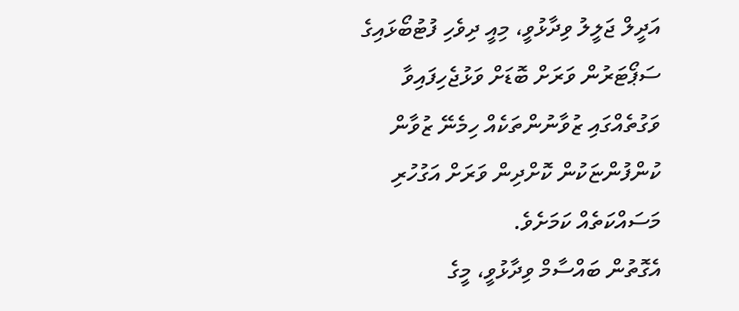އަދީލް ޖަލީލު ވިދާޅުވީ، މިއީ ދިވެހި ފުޓުބޯޅައިގެ ސަޕޯޓަރުން ވަރަށް ބޮޑަށް ވަޅުޖެހިފައިވާ ވަގުތެއްގައި ޒުވާނުންތަކެއް ހިމެނޭ ޒުވާން ކުންފުންޏަކުން ކޮށްދިން ވަރަށް އަގުހުރި މަސައްކަތެއް ކަމަށެވެ.
އެގޮތުން ބައްސާމް ވިދާޅުވީ، މީގެ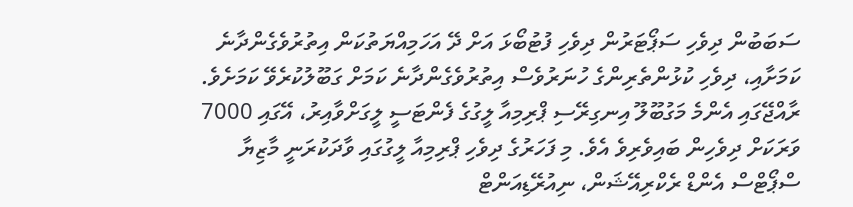ސަބަބުން ދިވެހި ސަޕޯޓަރުން ދިވެހި ފުޓުބޯޅަ އަށް ދޭ އަހަމިއްޔަތުކަން އިތުރުވެގެންދާނެ ކަމަށާއި، ދިވެހި ކުޅުންތެރިންގެ ހުނަރުވެސް އިތުރުވެގެންދާނެ ކަމަށް ގަބޫލުކުރެވޭ ކަމަށެވެ.
ރާއްޖޭގައި އެންމެ މަގުބޫލޫ އިނގިރޭސި ޕްރިމިއާ ލީގުގެ ފެންޓަސީ ލީގަށްވާއިރު، އޭގައި 7000 ވަރަކަށް ދިވެހިން ބައިވެރިވެ އެވެ. މި ފަހަރުގެ ދިވެހި ޕްރިމިއާ ލީގުގައި ވާދަކުރަނީ މާޒިޔާ ސްޕޯޓްސް އެންޑް ރެކްރިއޭޝަން، ނިއުރޭޑިއަންޓް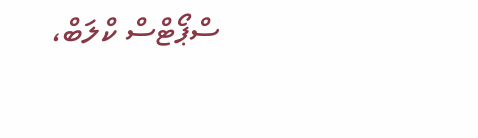ސްޕޯޓްސް ކްލަބް،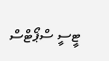ޓީސީ ސްޕޯޓްސް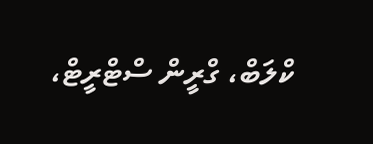ކްލަބް، ގްރީން ސްޓްރީޓް،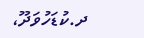ދ.ކުޑަހުވަދޫ،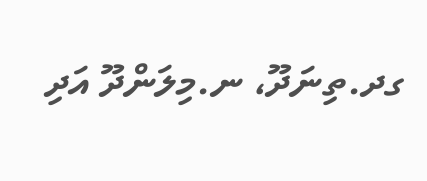ގދ.ތިނަދޫ، ނ.މިލަންދޫ އަދި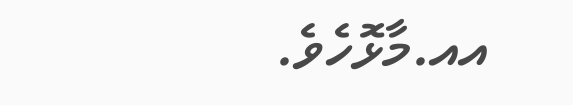އއ.މާޅޮހެވެ.